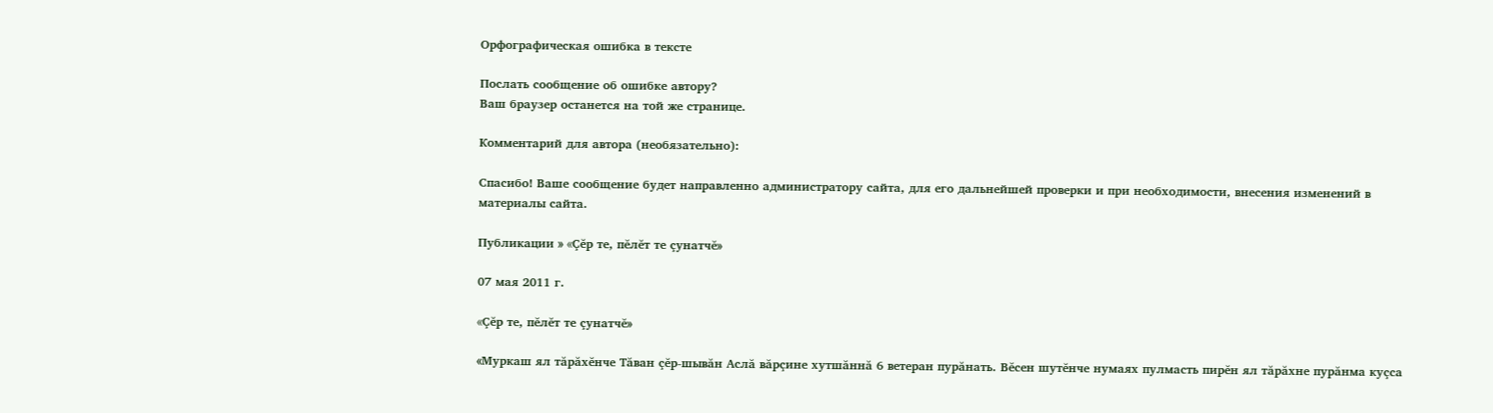Орфографическая ошибка в тексте

Послать сообщение об ошибке автору?
Ваш браузер останется на той же странице.

Комментарий для автора (необязательно):

Спасибо! Ваше сообщение будет направленно администратору сайта, для его дальнейшей проверки и при необходимости, внесения изменений в материалы сайта.

Публикации » «Çĕр те, пĕлĕт те çунатчĕ»

07 мая 2011 г.

«Çĕр те, пĕлĕт те çунатчĕ»

«Муркаш ял тăрăхĕнче Тăван çĕр-шывăн Аслă вăрçине хутшăннă 6 ветеран пурăнать. Вĕсен шутĕнче нумаях пулмасть пирĕн ял тăрăхне пурăнма куçса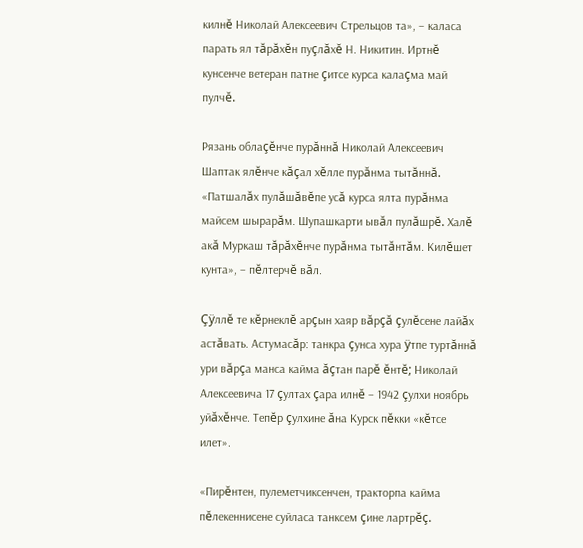килнĕ Николай Алексеевич Стрельцов та», – каласа парать ял тăрăхĕн пуçлăхĕ Н. Никитин. Иртнĕ кунсенче ветеран патне çитсе курса калаçма май пулчĕ.

Рязань облаçĕнче пурăннă Николай Алексеевич Шаптак ялĕнче кăçал хĕлле пурăнма тытăннă. «Патшалăх пулăшăвĕпе усă курса ялта пурăнма майсем шырарăм. Шупашкарти ывăл пулăшрĕ. Халĕ акă Муркаш тăрăхĕнче пурăнма тытăнтăм. Килĕшет кунта», – пĕлтерчĕ вăл.

Çÿллĕ те кĕрнеклĕ арçын хаяр вăрçă çулĕсене лайăх астăвать. Астумасăр: танкра çунса хура ÿтпе туртăннă ури вăрçа манса кайма ăçтан парĕ ĕнтĕ; Николай Алексеевича 17 çултах çара илнĕ – 1942 çулхи ноябрь уйăхĕнче. Тепĕр çулхине ăна Курск пĕкки «кĕтсе илет».

«Пирĕнтен, пулеметчиксенчен, тракторпа кайма пĕлекеннисене суйласа танксем çине лартрĕç.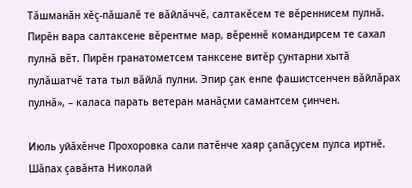Тăшманăн хĕç-пăшалĕ те вăйлăччĕ, салтакĕсем те вĕреннисем пулнă. Пирĕн вара салтаксене вĕрентме мар, вĕреннĕ командирсем те сахал пулнă вĕт. Пирĕн гранатометсем танксене витĕр çунтарни хытă пулăшатчĕ тата тыл вăйлă пулни. Эпир çак енпе фашистсенчен вăйлăрах пулнă», – каласа парать ветеран манăçми самантсем çинчен.

Июль уйăхĕнче Прохоровка сали патĕнче хаяр çапăçусем пулса иртнĕ. Шăпах çавăнта Николай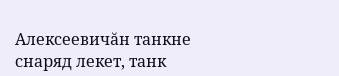Алексеевичăн танкне снаряд лекет, танк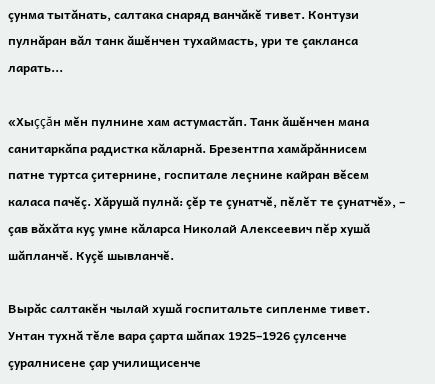çунма тытăнать, салтака снаряд ванчăкĕ тивет. Контузи пулнăран вăл танк ăшĕнчен тухаймасть, ури те çакланса ларать...

«Хыççăн мĕн пулнине хам астумастăп. Танк ăшĕнчен мана санитаркăпа радистка кăларнă. Брезентпа хамăрăннисем патне туртса çитернине, госпитале леçнине кайран вĕсем каласа пачĕç. Хăрушă пулнă: çĕр те çунатчĕ, пĕлĕт те çунатчĕ», – çав вăхăта куç умне кăларса Николай Алексеевич пĕр хушă шăпланчĕ. Куçĕ шывланчĕ.

Вырăс салтакĕн чылай хушă госпитальте сипленме тивет. Унтан тухнă тĕле вара çарта шăпах 1925–1926 çулсенче çуралнисене çар училищисенче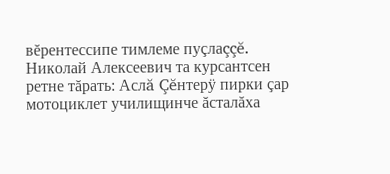вĕрентессипе тимлеме пуçлаççĕ. Николай Алексеевич та курсантсен ретне тăрать: Аслă Çĕнтерÿ пирки çар мотоциклет училищинче ăсталăха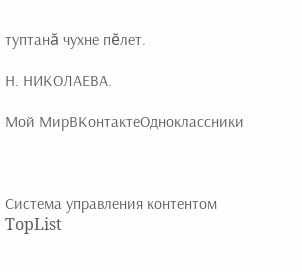туптанă чухне пĕлет.

Н. НИКОЛАЕВА.

Мой МирВКонтактеОдноклассники



Система управления контентом
TopList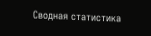Сводная статистика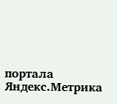портала Яндекс.Метрика